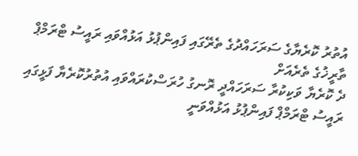އުތުރު ކޮރެޔާގެ ސަރަހައްދުގެ ތެރޭގައި ފައިންޕުޅު އަޅުއްވައި ރައީސު ޓްރަމްޕް ތާރީޚުގެ ތެރެއަށް
ދެ ކޮރެޔާ ވަކިކުރާ ސަރަހައްދީ ރޮނގު ހުރަސްކުރައްވައި އުތުރުކޮރެޔާ ފަޅީގައި ރައީސު ޓްރަމްޕް ފައިންޕުޅު އަޅުއްވަނީ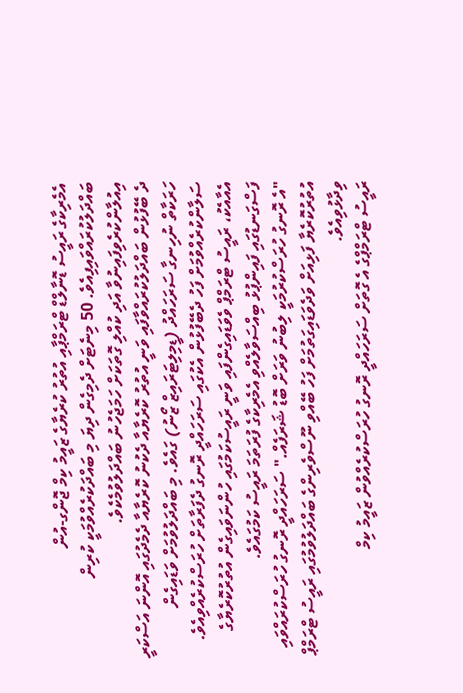އެމެރިކާގެ ރައީސު ޑޮނާލްޑް ޓްރަމްޕާއި އުތުރު ކުރެޔާގެ ޒައީމު ކިމް ޖޮންގ-އުން ބައްދަލުކުރައްވައިފިއެވެ. 50 މިނެޓަށް ދެމިގެން ދިޔަ މި ބައްދަކުރެއްވުމަކީ ކުރިން އިއުލާންކުރެވިފައިނުވާ އަދި ކުއްލި ގޮތަކަށް ހަމަޖެހުނު ބައްދަލުވުމެކެވެ.
ދެ ބޭފުޅުން ބައްދަލުކުރައްވާފައި ވަނީ އުތުރު ކޮރެޔާއާ ދެކުނު ކޮރެޔާއާ ދެމެދުގައި އޮންނަ އަސްކަރީ ހަރަކާތް ނުހިނގާ ސަރަހައްދު (ޑީމިލިޓަރައިޒް ޒޯނު) ގައެވެ. މި ބައްދަލުވުމަށް ވަޑައިގެން ސަލާންކުރެއްވުމަށް ފަހު ދެބޭފުޅުން އެކުގައި ސަރަހައްދީ ރޮނގު ދެފަރާތަށް ހުރަސްކުރެއްވިއެވެ.
އެއާއެކު، ރައީސު ޓްރަމްޕް ވެވަޑައިގެންފައި ވަނީ ރައީސުކަމުގައި ހުންނަވައިގެން އުތުރުކޮރެޔާގެ ފަސްގަނޑުގައި ފައިންޕުޅު ބިއްސަވާލެއްވި އެމެރިކާގެ ފުރަތަމަ ރައީސު ކަމުގައެވެ.
"އެ ރޮނގު ހުރަސްކުރުމަކީ ލިބުނު ވަރަށް ބޮޑު ޝަރަފެއް." ސަރަހައްދީ ރޮނގު ހުރަސްކުރައްވައި އުތުރުކޮރެޔާ ފަޅިއަށް ވަދެވަޑައިގަތުމަށް ފަހު ބޭއްވި ނޫސްވެރިންގެ ބައްދަލުވުމުގައި ރައީސު ޓްރަމްޕް ވިދާޅުވިއެވެ.
ރައީސު ޓްރަމްޕްގެ އެ ގޮތަށް ސަރަހައްދީ ރޮނގު ހުރަސްކުރެއްވުން ޒައީމު ކިމް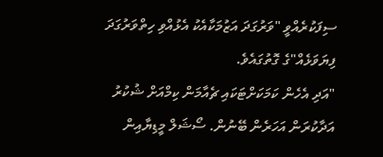ސިފަކުރެއްވީ "ވަރުގަދަ އަޒުމަކާއެކު އެޅުއްވި ހިތްވަރުގަދަ ފިޔަވަޅެއް"ގެ ގޮތުގައެވެ.
"އަދި އެހެން ކަމަކަށްޓަކައި ޗެއާމަން ކިމްއަށް ޝުކުރު އަދާކުރަން އަހަރެން ބޭނުން. ސޯޝަލް މީޑިޔާއިން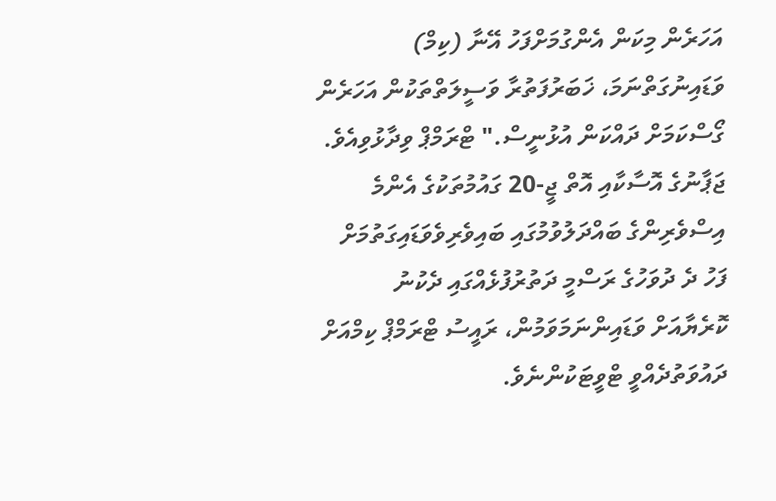އަހަރެން މިކަން އެންގުމަށްފަހު އޭނާ (ކިމް) ވަޑައިނުގަތްނަމަ، ޚަބަރުފަތުރާ ވަސީލަތްތަކުން އަހަރެން ގޯސްކަމަށް ދައްކަން އުޅުނީސް." ޓްރަމްޕް ވިދާޅުވިއެވެ.
ޖަޕާނުގެ އޮސާކާއި އޮތް ޖީ-20 ގައުމުތަކުގެ އެންމެ އިސްވެރިންގެ ބައްދަލުވުމުގައި ބައިވެރިވެވަޑައިގަތުމަށް ފަހު ދެ ދުވަހުގެ ރަސްމީ ދަތުރުފުޅެއްގައި ދެކުނު ކޮރެޔާއަށް ވަޑައިންނަމަވަމުން، ރައީސު ޓްރަމްޕް ކިމްއަށް ދައުވަތުދެއްވީ ޓްވީޓަކުންނެވެ.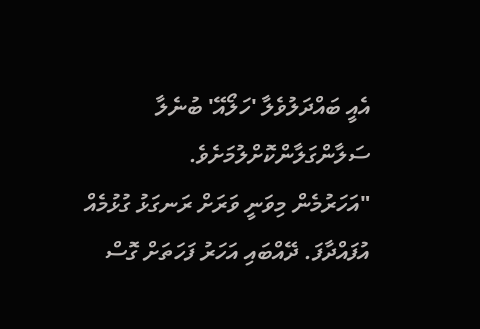އެއީ ބައްދަލުވެލާ 'ހަލޯއޭ' ބުނެލާ ސަލާންގަލާންކޮށްލުމަށެވެ.
"އަހަރުމެން މިވަނީ ވަރަށް ރަނގަޅު ގުޅުމެއް އުފައްދާފަ. ދޭއްބައި އަހަރު ފަހަތަށް ގޮސް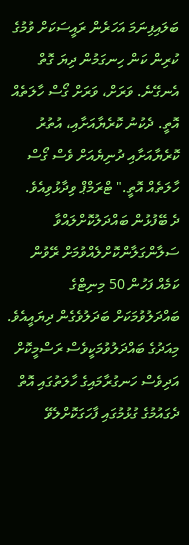ބަލައިފިނަމަ އަހަރެން ރައީސަކަށް ވުމުގެ ކުރިން ކަން ހިނގަމުން ދިޔަ ގޮތް އެނގޭނެ. ވަރަށް، ވަރަށް ގޯސް ހާލަތެއް އޮތީ. ދެކުނު ކޮރެޔާއަށާއި، އުތުރު ކޮރެޔާއަށާއި ދުނިޔެއަށް ވެސް ގޯސް ހާލަތެއް އޮތީ." ޓްރަމްޕް ވިދާޅުވިއެވެ.
ދެ ބޭފުޅުން ބައްދަލުކޮށްލައްވާ ސަލާންގަލާންކޮށްލެއްވުމަށް ރޭވުން ކަމެއް ފަހުން 50 މިނިޓްގެ ބައްދަލުވުމަކަށް ބަދަލުވެގެން ދިޔައީއެވެ. މިއަދުގެ ބައްދަލުވުމަކީވެސް ރަސްމީކޮށް އަދިވެސް ހަނގުރާމައިގެ ހާލަތުގައި އޮތް ދެގައުމުގެ ގުޅުމުގައި ފާހަގަކޮށްލެވޭ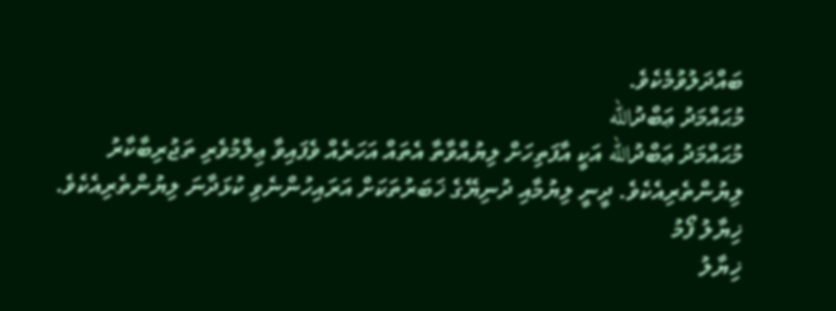ބައްދަލުވުމެކެވެ.
މުޙައްމަދު ޢަބްދުالله
މުޙައްމަދު ޢަބްދުالله އަކީ އާފަތިހަށް ލިޔުއްވާތާ އެތައް އަހަރެއް ވެފައިވާ ޢިލްމުވެރި ތަޖުރިބާކާރު ލިޔުންތެރިއެކެވެ. ދީނީ ލިޔުމާއި ދުނިޔޭގެ ޚަބަރުތަކަށް އަރައިހުންނެވި ކުޅަދާނަ ލިޔުންތެރިއެކެވެ.
ޚިޔާލު ފޯމު
ޚިޔާލު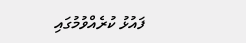ފައުޅު ކުރެއްވުމުގައި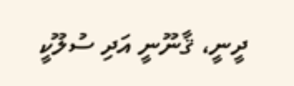ދީނީ، ޤާނޫނީ އަދި ސުލޫކީ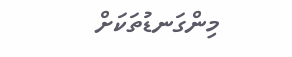މިންގަނޑުތަކަށް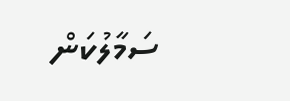ސަމާލުކަން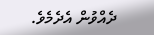ދެއްވުން އެދެމެވެ.